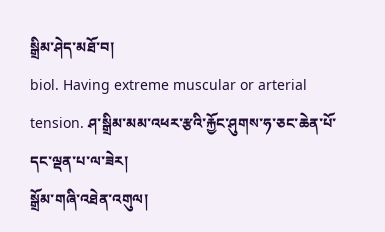སྒྲིམ་ཤེད་མཐོ་བ།
biol. Having extreme muscular or arterial tension. ཤ་སྒྲིམ་མམ་འཕར་རྩའི་རྐྱོང་ཤུགས་ཧ་ཅང་ཆེན་པོ་དང་ལྡན་པ་ལ་ཟེར།
སྒྲོམ་གཞི་འཐེན་འགུལ།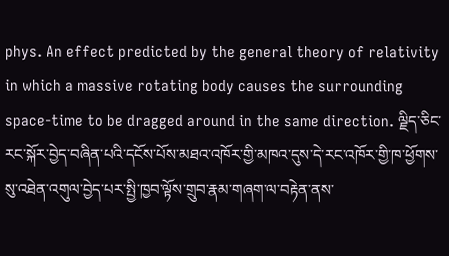phys. An effect predicted by the general theory of relativity in which a massive rotating body causes the surrounding space-time to be dragged around in the same direction. ལྗིད་ཅིང་རང་སྐོར་བྱེད་བཞིན་པའི་དངོས་པོས་མཐའ་འཁོར་གྱི་མཁའ་དུས་དེ་རང་འཁོར་གྱི་ཁ་ཕྱོགས་སུ་འཐེན་འགུལ་བྱེད་པར་སྤྱི་ཁྱབ་ལྟོས་གྲུབ་རྣམ་གཞག་ལ་བརྟེན་ནས་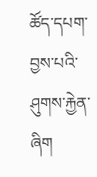ཚོད་དཔག་བྱས་པའི་ཤུགས་རྐྱེན་ཞིག